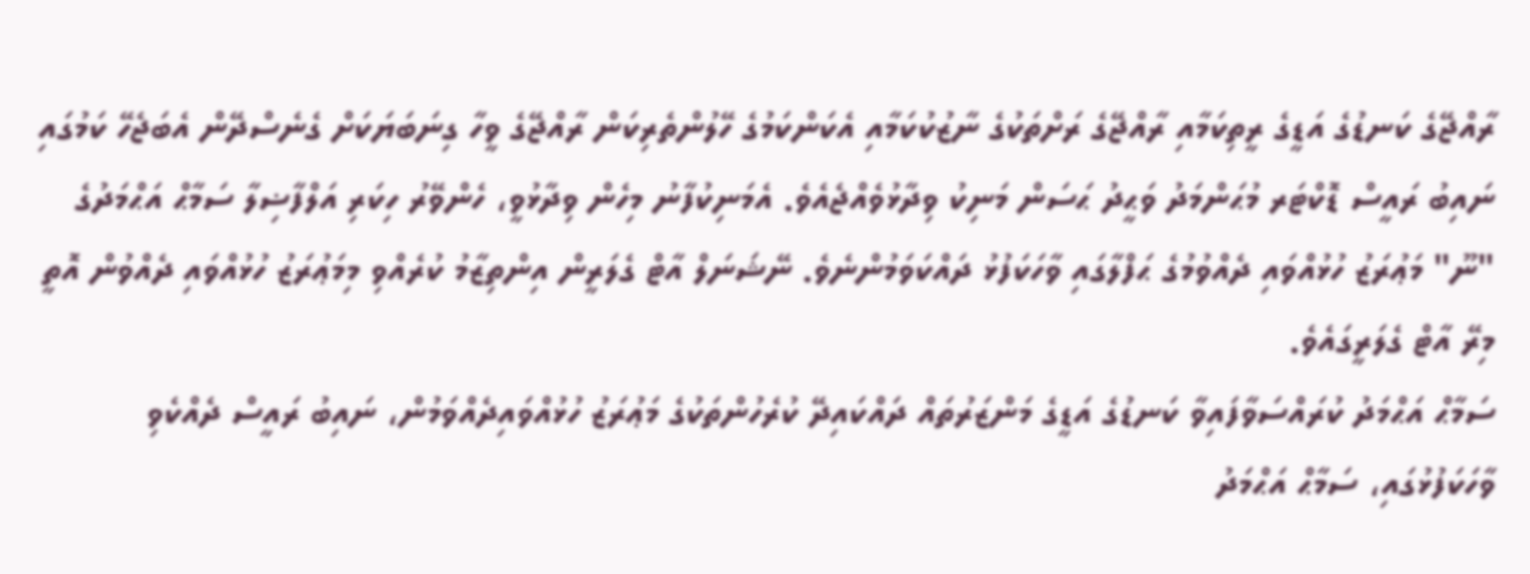ރާއްޖޭގެ ކަނޑުގެ އަޑީގެ ރީތިކަމާއި ރާއްޖޭގެ ރަށްތަކުގެ ނާޒުކުކަމާއި އެކަންކަމުގެ ހޭލުންތެރިކަން ރާއްޖޭގެ ވީހާ ގިނަބަޔަކަށް ގެނެސްދޭން އެބަޖެހޭ ކަމުގައި ނައިބު ރައީސް ޑޮކްޓަރ މުޙަންމަދު ވަޙީދު ޙަސަން މަނިކު ވިދާޅުވެއްޖެއެވެ. އެމަނިކުފާނު މިހެން ވިދާޅުވީ، ހެންވޭރު ހިކަރި އަލްފާޟިލާ ސަމާޙް އަޙްމަދުގެ "ނޫ" މަޢުރަޒު ހުޅުއްވައި ދެއްވުމުގެ ޙަފްލާގައި ވާހަކަފުޅު ދައްކަވަމުންނެވެ. ނޭޝަނަލް އާޓް ގެލަރީން އިންތިޒާމު ކުރެއްވި މިމަޢުރަޒު ހުޅުއްވައި ދެއްވުން އޮތީ މިރޭ އާޓް ގެލަރީގައެވެ.
ސަމާޙް އަޙްމަދު ކުރައްސަވާފައިވާ ކަނޑުގެ އަޑީގެ މަންޒަރުތައް ދައްކައިދޭ ކުރެހުންތަކުގެ މަޢުރަޒު ހުޅުއްވައިދެއްވަމުން، ނައިބު ރައީސް ދެއްކެވި ވާހަކަފުޅުގައި، ސަމާޙް އަޙްމަދު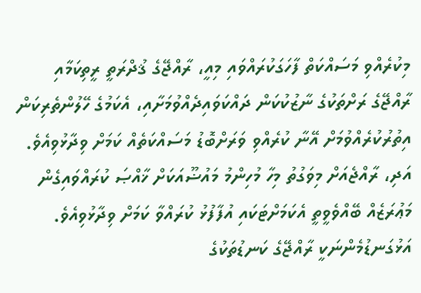މިކުރެއްވި މަސައްކަތް ފާހަގަކުރައްވައި މިއީ، ރާއްޖޭގެ ޤުދްރަތީ ރީތިކަމާއި ރާއްޖޭގެ ރަށްތަކުގެ ނާޒުކުކަން ދައްކަވައިދެއްވުމަށާއި، އެކަމުގެ ހޭލުންތެރިކަން އިތުރުކުރެއްވުމަށް އޭނާ ކުރެއްވި ވަރަށްބޮޑު މަސައްކަތެއް ކަމަށް ވިދާޅުވިއެވެ. އަދި، ރާއްޖެއަށް މިވަގުތު މިހާ މުހިންމު މައުޟޫއަކަށް ޚާއްޞަ ކުރައްވައިގެން މަޢުރަޒެއް ބޭއްވެވީތީ އެކަމަށްޓަކައި އުފާފުޅު ކުރައްވާ ކަމަށް ވިދާޅުވިއެވެ.
އަޅުގަނޑުމެންނަކީ ރާއްޖޭގެ ކަނޑުތަކުގެ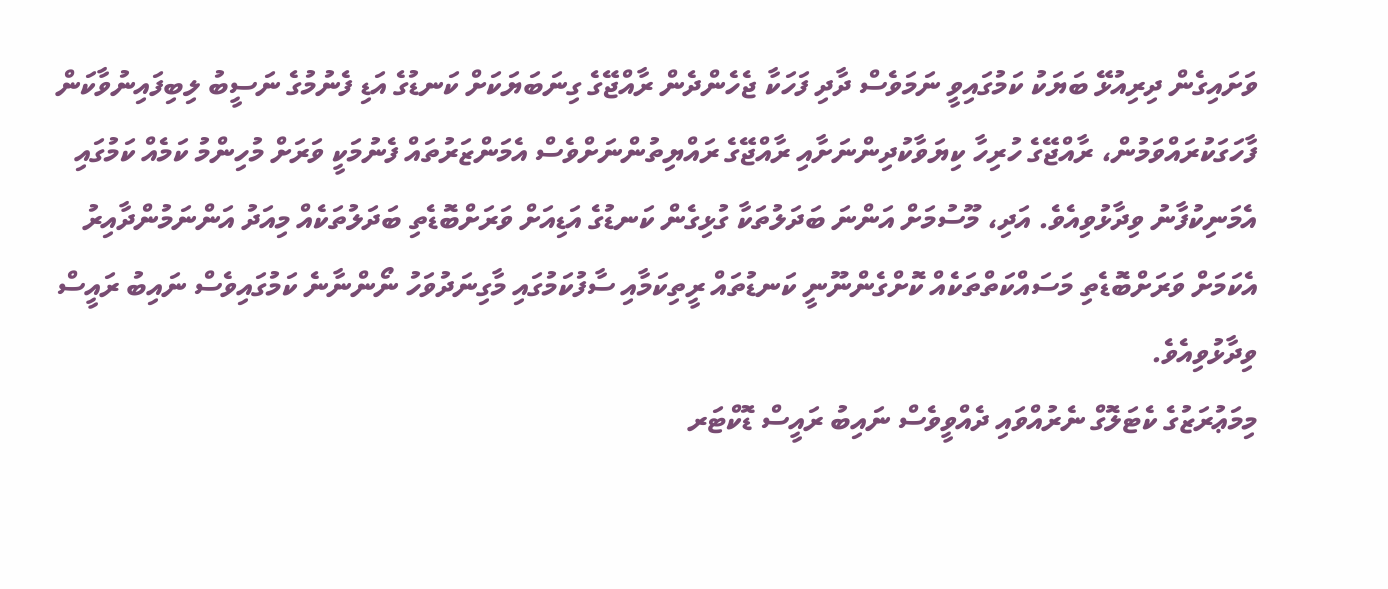ވަށައިގެން ދިރިއުޅޭ ބަޔަކު ކަމުގައިވީ ނަމަވެސް ދާދި ފަހަކާ ޖެހެންދެން ރާއްޖޭގެ ގިނަބަޔަކަށް ކަނޑުގެ އަޑި ފެނުމުގެ ނަސީބު ލިބިފައިނުވާކަން ފާހަގަކުރައްވަމުން، ރާއްޖޭގެ ހުރިހާ ކިޔަވާކުދިންނަށާއި ރާއްޖޭގެ ރައްޔިތުންނަށްވެސް އެމަންޒަރުތައް ފެނުމަކީ ވަރަށް މުހިންމު ކަމެއް ކަމުގައި އެމަނިކުފާނު ވިދާޅުވިއެވެ. އަދި، މޫސުމަށް އަންނަ ބަދަލުތަކާ ގުޅިގެން ކަނޑުގެ އަޑިއަށް ވަރަށްބޮޑެތި ބަދަލުތަކެއް މިއަދު އަންނަމުންދާއިރު އެކަމަށް ވަރަށްބޮޑެތި މަސައްކަތްތަކެއް ކޮށްގެންނޫނީ ކަނޑުތައް ރީތިކަމާއި ސާފުކަމުގައި މާގިނަދުވަހު ނޯންނާނެ ކަމުގައިވެސް ނައިބު ރައީސް ވިދާޅުވިއެވެ.
މިމަޢުރަޒުގެ ކެޓަލޮގް ނެރުއްވައި ދެއްވީވެސް ނައިބު ރައީސް ޑޮކްޓަރ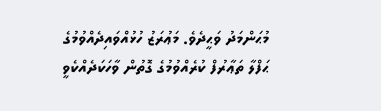މުޙަންމަދު ވަޙީދެވެ. މަޢުރަޒު ހުޅުއްވައިދެއްވުމުގެ ޙަފްލާ ތަޢާރުފް ކުރެއްވުމުގެ ގޮތުން ވާހަކަދެއްކެވީ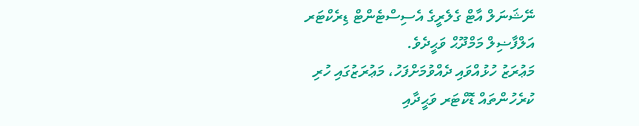ނޭޝަނަލް އާޓް ގެލެރީގެ އެސިސްޓެންޓް ޑިރެކްޓަރ އަލްފާޟިލް މަމްދޫޙް ވަޙީދެވެ.
މަޢުރަޒު ހުޅުއްވައި ދެއްވުމަށްފަހު، މަޢުރަޒުގައި ހުރި ކުރެހުންތައް ޑޮކްޓަރ ވަޙީދާއި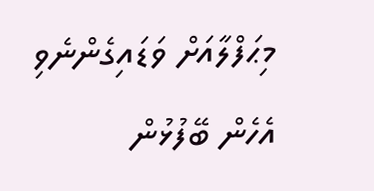މިޙަފްލާއަށް ވަޑައިގެންނެވި އެހެން ބޭފުޅުން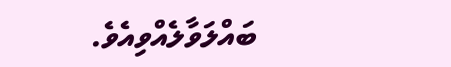ބައްލަވާލެއްވިއެވެ.